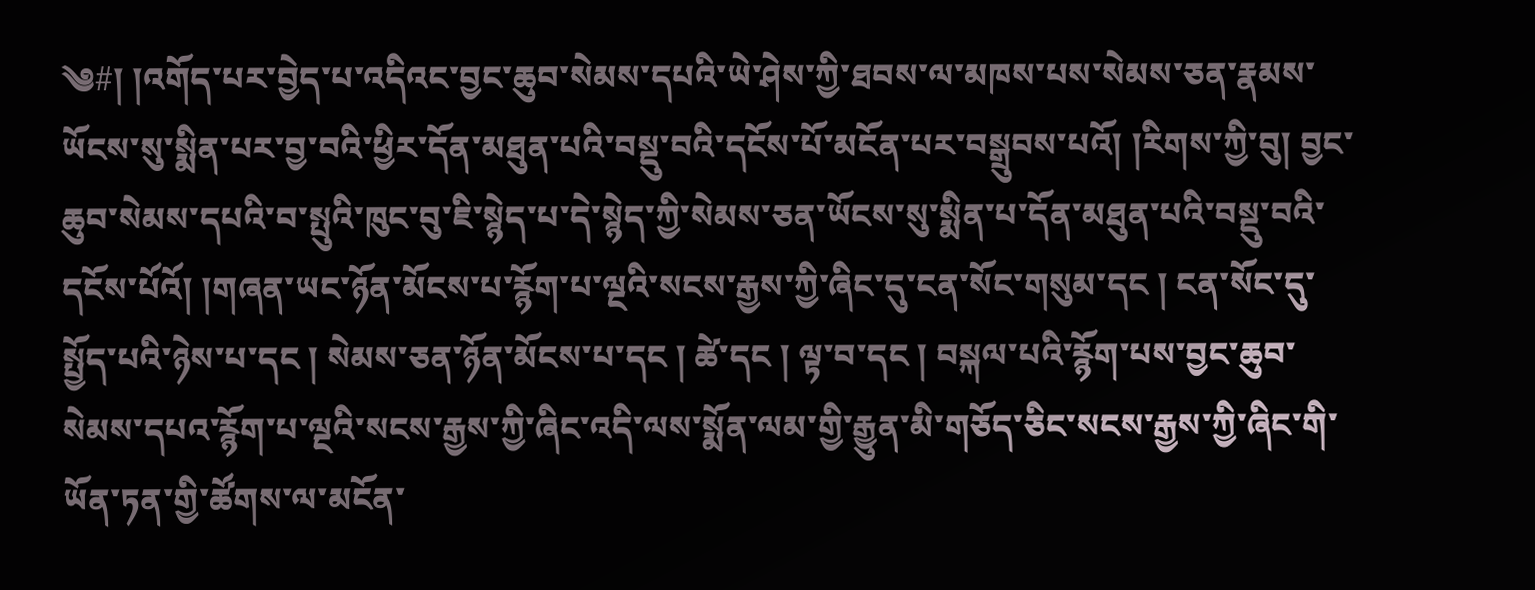༄#། །འགོད་པར་བྱེད་པ་འདིའང་བྱང་ཆུབ་སེམས་དཔའི་ཡེ་ཤེས་ཀྱི་ཐབས་ལ་མཁས་པས་སེམས་ཅན་རྣམས་ཡོངས་སུ་སྨིན་པར་བྱ་བའི་ཕྱིར་དོན་མཐུན་པའི་བསྡུ་བའི་དངོས་པོ་མངོན་པར་བསྒྲུབས་པའོ། །རིགས་ཀྱི་བུ། བྱང་ཆུབ་སེམས་དཔའི་བ་སྤུའི་ཁུང་བུ་ཇི་སྙེད་པ་དེ་སྙེད་ཀྱི་སེམས་ཅན་ཡོངས་སུ་སྨིན་པ་དོན་མཐུན་པའི་བསྡུ་བའི་དངོས་པོའོ། །གཞན་ཡང་ཉོན་མོངས་པ་རྙོག་པ་ལྔའི་སངས་རྒྱས་ཀྱི་ཞིང་དུ་ངན་སོང་གསུམ་དང ། ངན་སོང་དུ་སྤྱོད་པའི་ཉེས་པ་དང ། སེམས་ཅན་ཉོན་མོངས་པ་དང ། ཚེ་དང ། ལྟ་བ་དང ། བསྐལ་པའི་རྙོག་པས་བྱང་ཆུབ་སེམས་དཔའ་རྙོག་པ་ལྔའི་སངས་རྒྱས་ཀྱི་ཞིང་འདི་ལས་སྨོན་ལམ་གྱི་རྒྱུན་མི་གཅོད་ཅིང་སངས་རྒྱས་ཀྱི་ཞིང་གི་ཡོན་ཏན་གྱི་ཚོགས་ལ་མངོན་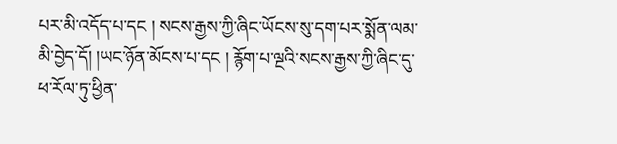པར་མི་འདོད་པ་དང ། སངས་རྒྱས་ཀྱི་ཞིང་ཡོངས་སུ་དག་པར་སྨོན་ལམ་མི་བྱེད་དོ། །ཡང་ཉོན་མོངས་པ་དང ། རྙོག་པ་ལྔའི་སངས་རྒྱས་ཀྱི་ཞིང་དུ་ཕ་རོལ་ཏུ་ཕྱིན་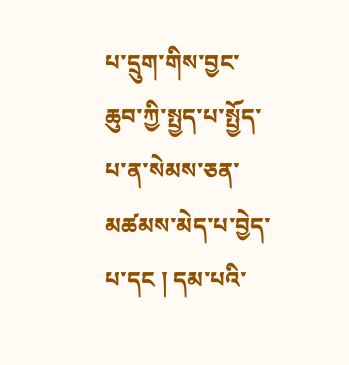པ་དྲུག་གིས་བྱང་ཆུབ་ཀྱི་སྤྱད་པ་སྤྱོད་པ་ན་སེམས་ཅན་མཚམས་མེད་པ་བྱེད་པ་དང ། དམ་པའི་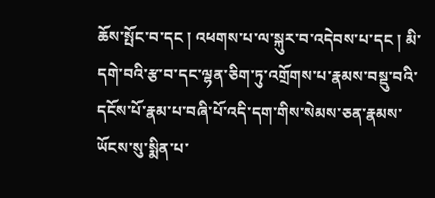ཆོས་སྤོང་བ་དང ། འཕགས་པ་ལ་སྐུར་བ་འདེབས་པ་དང ། མི་དགེ་བའི་རྩ་བ་དང་ལྷན་ཅིག་ཏུ་འགྲོགས་པ་རྣམས་བསྡུ་བའི་དངོས་པོ་རྣམ་པ་བཞི་པོ་འདི་དག་གིས་སེམས་ཅན་རྣམས་ཡོངས་སུ་སྨིན་པ་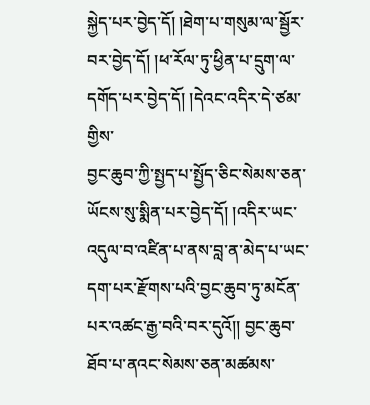སྐྱེད་པར་བྱེད་དོ། །ཐེག་པ་གསུམ་ལ་སྦྱོར་བར་བྱེད་དོ། །ཕ་རོལ་ཏུ་ཕྱིན་པ་དྲུག་ལ་དགོད་པར་བྱེད་དོ། །དེའང་འདིར་དེ་ཙམ་གྱིས་
བྱང་ཆུབ་ཀྱི་སྤྱད་པ་སྤྱོད་ཅིང་སེམས་ཅན་ཡོངས་སུ་སྨིན་པར་བྱེད་དོ། །འདིར་ཡང་འདུལ་བ་འཛིན་པ་ནས་བླ་ན་མེད་པ་ཡང་དག་པར་རྫོགས་པའི་བྱང་ཆུབ་ཏུ་མངོན་པར་འཚང་རྒྱ་བའི་བར་དུའོ།། བྱང་ཆུབ་ཐོབ་པ་ནའང་སེམས་ཅན་མཚམས་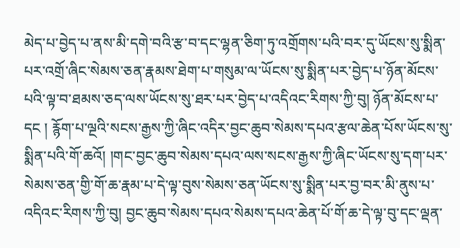མེད་པ་བྱེད་པ་ནས་མི་དགེ་བའི་རྩ་བ་དང་ལྷན་ཅིག་ཏུ་འགྲོགས་པའི་བར་དུ་ཡོངས་སུ་སྨིན་པར་འགྲོ་ཞིང་སེམས་ཅན་རྣམས་ཐེག་པ་གསུམ་ལ་ཡོངས་སུ་སྨིན་པར་བྱེད་པ་ཉོན་མོངས་པའི་ལྟ་བ་ཐམས་ཅད་ལས་ཡོངས་སུ་ཐར་པར་བྱེད་པ་འདིའང་རིགས་ཀྱི་བུ། ཉོན་མོངས་པ་དང ། རྙོག་པ་ལྔའི་སངས་རྒྱས་ཀྱི་ཞིང་འདིར་བྱང་ཆུབ་སེམས་དཔའ་རྩལ་ཆེན་པོས་ཡོངས་སུ་སྨིན་པའི་གོ་ཆའོ། །གང་བྱང་ཆུབ་སེམས་དཔའ་ལས་སངས་རྒྱས་ཀྱི་ཞིང་ཡོངས་སུ་དག་པར་སེམས་ཅན་གྱི་གོ་ཆ་རྣམ་པ་དེ་ལྟ་བུས་སེམས་ཅན་ཡོངས་སུ་སྨིན་པར་བྱ་བར་མི་ནུས་པ་འདིའང་རིགས་ཀྱི་བུ། བྱང་ཆུབ་སེམས་དཔའ་སེམས་དཔའ་ཆེན་པོ་གོ་ཆ་དེ་ལྟ་བུ་དང་ལྡན་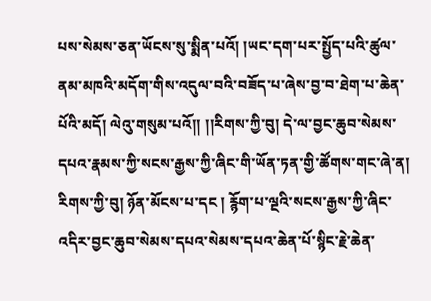པས་སེམས་ཅན་ཡོངས་སུ་སྨིན་པའོ། །ཡང་དག་པར་སྤྱོད་པའི་ཚུལ་ནམ་མཁའི་མདོག་གིས་འདུལ་བའི་བཟོད་པ་ཞེས་བྱ་བ་ཐེག་པ་ཆེན་པོའི་མདོ། ལེའུ་གསུམ་པའོ།། །།རིགས་ཀྱི་བུ། དེ་ལ་བྱང་ཆུབ་སེམས་དཔའ་རྣམས་ཀྱི་སངས་རྒྱས་ཀྱི་ཞིང་གི་ཡོན་ཏན་གྱི་ཚོགས་གང་ཞེ་ན། རིགས་ཀྱི་བུ། ཉོན་མོངས་པ་དང ། རྙོག་པ་ལྔའི་སངས་རྒྱས་ཀྱི་ཞིང་འདིར་བྱང་ཆུབ་སེམས་དཔའ་སེམས་དཔའ་ཆེན་པོ་སྙིང་རྗེ་ཆེན་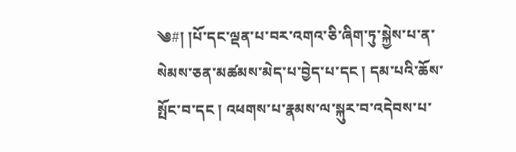༄#། །པོ་དང་ལྡན་པ་བར་འགའ་ཅི་ཞིག་ཏུ་སྐྱེས་པ་ན་སེམས་ཅན་མཚམས་མེད་པ་བྱེད་པ་དང ། དམ་པའི་ཆོས་སྤོང་བ་དང ། འཕགས་པ་རྣམས་ལ་སྐུར་བ་འདེབས་པ་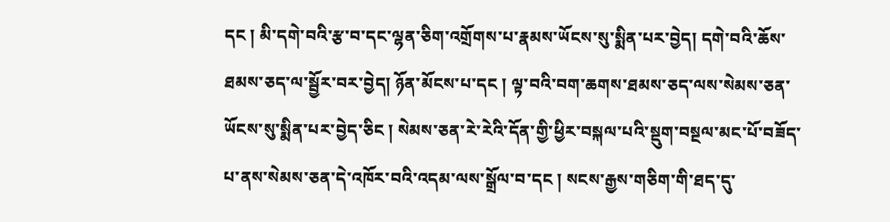དང ། མི་དགེ་བའི་རྩ་བ་དང་ལྷན་ཅིག་འགྲོགས་པ་རྣམས་ཡོངས་སུ་སྨིན་པར་བྱེད། དགེ་བའི་ཆོས་ཐམས་ཅད་ལ་སྦྱོར་བར་བྱེད། ཉོན་མོངས་པ་དང ། ལྟ་བའི་བག་ཆགས་ཐམས་ཅད་ལས་སེམས་ཅན་ཡོངས་སུ་སྨིན་པར་བྱེད་ཅིང ། སེམས་ཅན་རེ་རེའི་དོན་གྱི་ཕྱིར་བསྐལ་པའི་སྡུག་བསྔལ་མང་པོ་བཟོད་པ་ནས་སེམས་ཅན་དེ་འཁོར་བའི་འདམ་ལས་སྒྲོལ་བ་དང ། སངས་རྒྱས་གཅིག་གི་ཐད་དུ་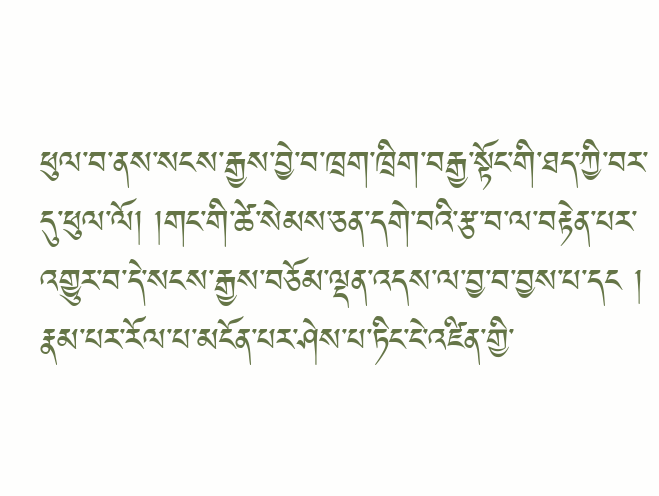ཕུལ་བ་ནས་སངས་རྒྱས་བྱེ་བ་ཁྲག་ཁྲིག་བརྒྱ་སྟོང་གི་ཐད་ཀྱི་བར་དུ་ཕུལ་ལོ། །གང་གི་ཚེ་སེམས་ཅན་དགེ་བའི་རྩ་བ་ལ་བརྟེན་པར་འགྱུར་བ་དེ་སངས་རྒྱས་བཅོམ་ལྡན་འདས་ལ་བྱ་བ་བྱས་པ་དང ། རྣམ་པར་རོལ་པ་མངོན་པར་ཤེས་པ་ཏིང་ངེ་འཛིན་གྱི་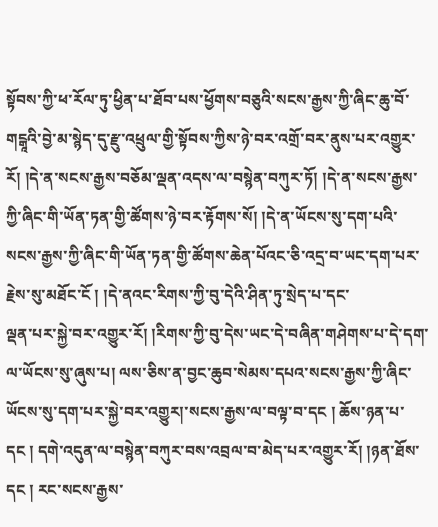སྟོབས་ཀྱི་ཕ་རོལ་ཏུ་ཕྱིན་པ་ཐོབ་པས་ཕྱོགས་བཅུའི་སངས་རྒྱས་ཀྱི་ཞིང་ཆུ་བོ་གངྒཱའི་བྱེ་མ་སྙེད་དུ་རྫུ་འཕྲུལ་གྱི་སྟོབས་ཀྱིས་ཉེ་བར་འགྲོ་བར་ནུས་པར་འགྱུར་རོ། །དེ་ན་སངས་རྒྱས་བཅོམ་ལྡན་འདས་ལ་བསྙེན་བཀུར་ཏོ། །དེ་ན་སངས་རྒྱས་ཀྱི་ཞིང་གི་ཡོན་ཏན་གྱི་ཚོགས་ཉེ་བར་རྟོགས་སོ། །དེ་ན་ཡོངས་སུ་དག་པའི་སངས་རྒྱས་ཀྱི་ཞིང་གི་ཡོན་ཏན་གྱི་ཚོགས་ཆེན་པོའང་ཅི་འདྲ་བ་ཡང་དག་པར་རྗེས་སུ་མཐོང་ངོ ། །དེ་ནའང་རིགས་ཀྱི་བུ་དེའི་ཤིན་ཏུ་སྲེད་པ་དང་
ལྡན་པར་སྐྱེ་བར་འགྱུར་རོ། །རིགས་ཀྱི་བུ་དེས་ཡང་དེ་བཞིན་གཤེགས་པ་དེ་དག་ལ་ཡོངས་སུ་ཞུས་པ། ལས་ཅིས་ན་བྱང་ཆུབ་སེམས་དཔའ་སངས་རྒྱས་ཀྱི་ཞིང་ཡོངས་སུ་དག་པར་སྐྱེ་བར་འགྱུར།་སངས་རྒྱས་ལ་བལྟ་བ་དང ། ཆོས་ཉན་པ་དང ། དགེ་འདུན་ལ་བསྙེན་བཀུར་བས་འབྲལ་བ་མེད་པར་འགྱུར་རོ། །ཉན་ཐོས་དང ། རང་སངས་རྒྱས་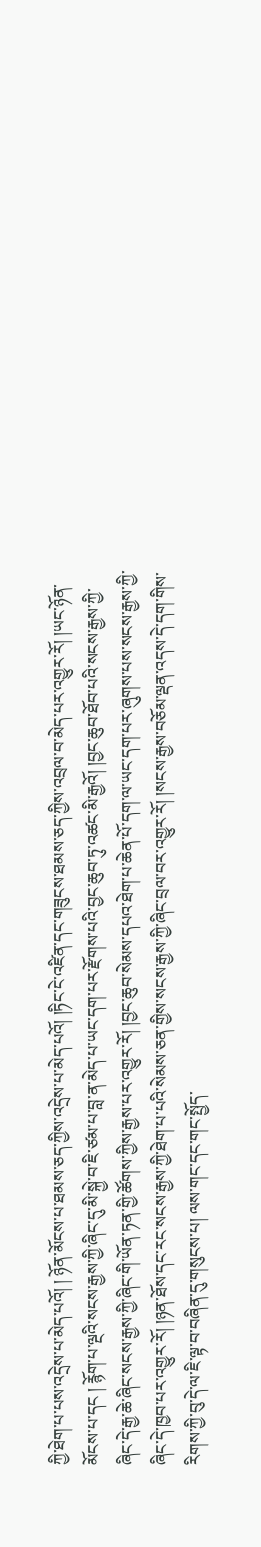ཀྱི་ཐེག་པ་པས་འདྲེས་པ་མེད་པའོ། ། ཉོན་མོངས་པ་ཐམས་ཅད་ཀྱིས་འདྲེས་པ་མེད་པའོ། །ཏིང་ངེ་འཛིན་དང་གཟུངས་ཐམས་ཅད་ཀྱིས་འབྲལ་བ་མེད་པར་འགྱུར་རོ། །ཡང་ཉོན་མོངས་པ་དང ། རྙོག་པ་ལྔའི་སངས་རྒྱས་ཀྱི་ཞིང་དུ་མི་སྐྱེ་བ་ཇི་ཙམ་པ་བླ་ན་མེད་པ་ཡང་དག་པར་རྫོགས་པའི་བྱང་ཆུབ་ཏུ་འཚང་མི་རྒྱའོ། །བྱང་ཆུབ་ཐོབ་པའི་སངས་རྒྱས་ཀྱི་ཞིང་དེ་རྒྱ་ཆེ་ཞིང་སངས་རྒྱས་ཀྱི་ཞིང་གི་ཡོན་ཏན་གྱི་ཚོགས་ཀྱིས་རྒྱས་པར་འགྱུར་རོ། །བྱང་ཆུབ་སེམས་དཔའ་ཐེག་པ་ཆེན་པོ་དག་ལ་ཡང་དག་པར་ཞུགས་པས་སངས་རྒྱས་ཀྱི་ཞིང་དེ་ཁྱབ་པར་འགྱུར་རོ། །ཉན་ཐོས་དང་རང་སངས་རྒྱས་ཀྱི་ཐེག་པ་པའི་སེམས་ཅན་གྱིས་སངས་རྒྱས་ཀྱི་ཞིང་བྲལ་བར་འགྱུར་རོ། །སངས་རྒྱས་བཅོམ་ལྡན་འདས་དེ་དག་གིས་རིགས་ཀྱི་བུ་དེ་ལ་ཇི་ལྟ་བ་བཞིན་དུ་གསུངས་པ། ལས་གང་དང་གང་སྤྱོད་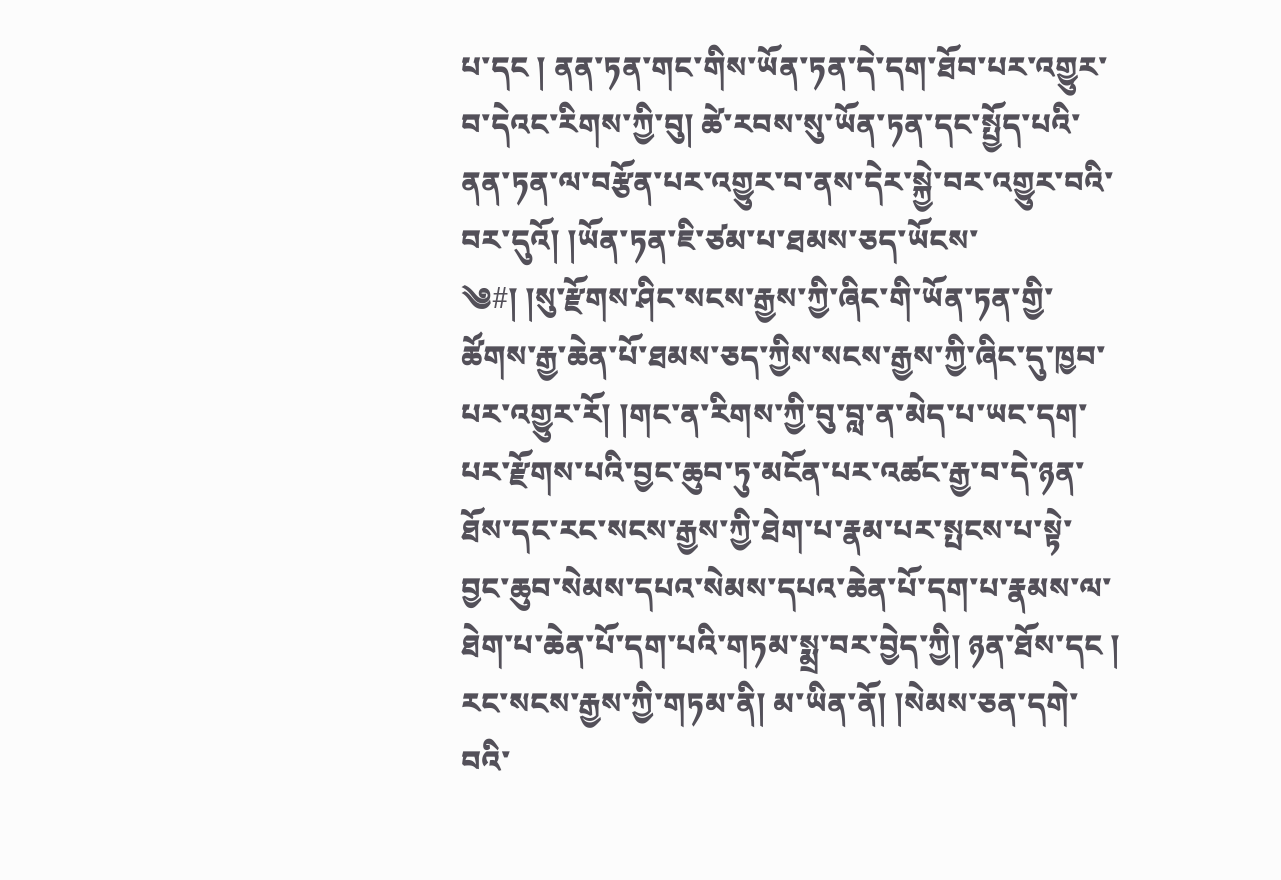པ་དང ། ནན་ཏན་གང་གིས་ཡོན་ཏན་དེ་དག་ཐོབ་པར་འགྱུར་བ་དེའང་རིགས་ཀྱི་བུ། ཚེ་རབས་སུ་ཡོན་ཏན་དང་སྤྱོད་པའི་ནན་ཏན་ལ་བརྩོན་པར་འགྱུར་བ་ནས་དེར་སྐྱེ་བར་འགྱུར་བའི་བར་དུའོ། །ཡོན་ཏན་ཇི་ཙམ་པ་ཐམས་ཅད་ཡོངས་
༄#། །སུ་རྫོགས་ཤིང་སངས་རྒྱས་ཀྱི་ཞིང་གི་ཡོན་ཏན་གྱི་ཚོགས་རྒྱ་ཆེན་པོ་ཐམས་ཅད་ཀྱིས་སངས་རྒྱས་ཀྱི་ཞིང་དུ་ཁྱབ་པར་འགྱུར་རོ། །གང་ན་རིགས་ཀྱི་བུ་བླ་ན་མེད་པ་ཡང་དག་པར་རྫོགས་པའི་བྱང་ཆུབ་ཏུ་མངོན་པར་འཚང་རྒྱ་བ་དེ་ཉན་ཐོས་དང་རང་སངས་རྒྱས་ཀྱི་ཐེག་པ་རྣམ་པར་སྤངས་པ་སྟེ་བྱང་ཆུབ་སེམས་དཔའ་སེམས་དཔའ་ཆེན་པོ་དག་པ་རྣམས་ལ་ཐེག་པ་ཆེན་པོ་དག་པའི་གཏམ་སྨྲ་བར་བྱེད་ཀྱི། ཉན་ཐོས་དང ། རང་སངས་རྒྱས་ཀྱི་གཏམ་ནི། མ་ཡིན་ནོ། །སེམས་ཅན་དགེ་བའི་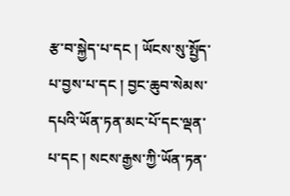རྩ་བ་སྐྱེད་པ་དང ། ཡོངས་སུ་སྤྱོད་པ་བྱས་པ་དང ། བྱང་ཆུབ་སེམས་དཔའི་ཡོན་ཏན་མང་པོ་དང་ལྡན་པ་དང ། སངས་རྒྱས་ཀྱི་ཡོན་ཏན་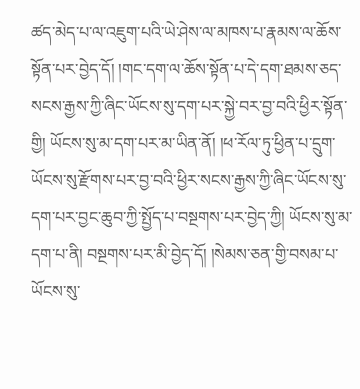ཚད་མེད་པ་ལ་འཇུག་པའི་ཡེ་ཤེས་ལ་མཁས་པ་རྣམས་ལ་ཆོས་སྟོན་པར་བྱེད་དོ། །གང་དག་ལ་ཆོས་སྟོན་པ་དེ་དག་ཐམས་ཅད་སངས་རྒྱས་ཀྱི་ཞིང་ཡོངས་སུ་དག་པར་སྐྱེ་བར་བྱ་བའི་ཕྱིར་སྟོན་གྱི། ཡོངས་སུ་མ་དག་པར་མ་ཡིན་ནོ། །ཕ་རོལ་ཏུ་ཕྱིན་པ་དྲུག་ཡོངས་སུ་རྫོགས་པར་བྱ་བའི་ཕྱིར་སངས་རྒྱས་ཀྱི་ཞིང་ཡོངས་སུ་དག་པར་བྱང་ཆུབ་ཀྱི་སྤྱོད་པ་བསྔགས་པར་བྱེད་ཀྱི། ཡོངས་སུ་མ་དག་པ་ནི། བསྔགས་པར་མི་བྱེད་དོ། །སེམས་ཅན་གྱི་བསམ་པ་ཡོངས་སུ་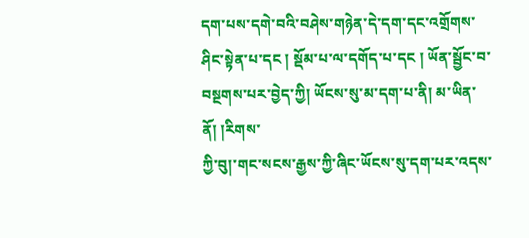དག་པས་དགེ་བའི་བཤེས་གཉེན་དེ་དག་དང་འགྲོགས་ཤིང་སྟེན་པ་དང ། སྡོམ་པ་ལ་དགོད་པ་དང ། ཡོན་སྦྱོང་བ་བསྔགས་པར་བྱེད་ཀྱི། ཡོངས་སུ་མ་དག་པ་ནི། མ་ཡིན་ནོ། །རིགས་
ཀྱི་བུ།་གང་སངས་རྒྱས་ཀྱི་ཞིང་ཡོངས་སུ་དག་པར་འདས་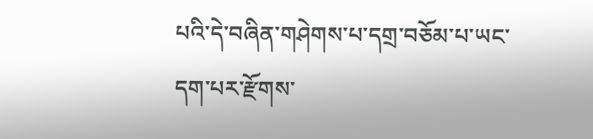པའི་དེ་བཞིན་གཤེགས་པ་དགྲ་བཅོམ་པ་ཡང་དག་པར་རྫོགས་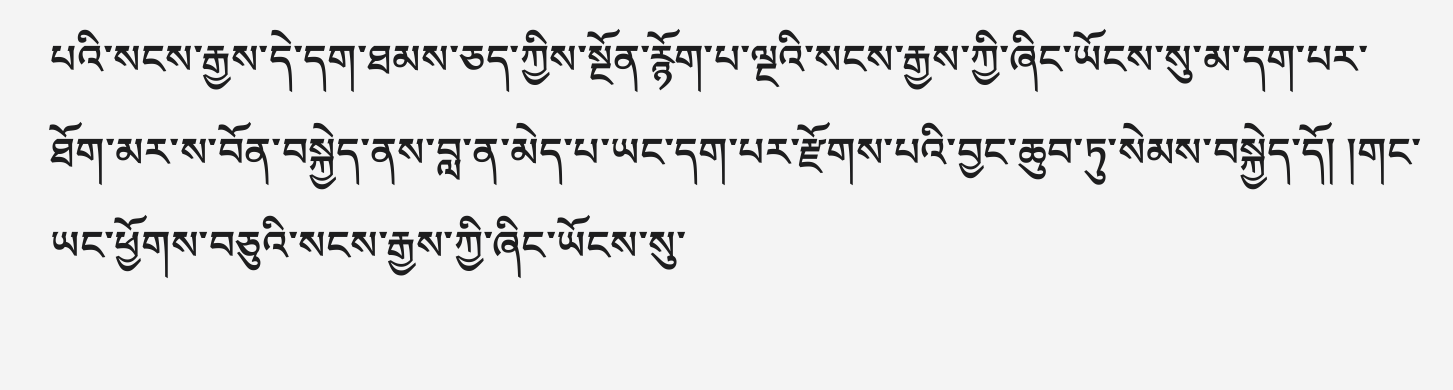པའི་སངས་རྒྱས་དེ་དག་ཐམས་ཅད་ཀྱིས་སྔོན་རྙོག་པ་ལྔའི་སངས་རྒྱས་ཀྱི་ཞིང་ཡོངས་སུ་མ་དག་པར་ཐོག་མར་ས་བོན་བསྐྱེད་ནས་བླ་ན་མེད་པ་ཡང་དག་པར་རྫོགས་པའི་བྱང་ཆུབ་ཏུ་སེམས་བསྐྱེད་དོ། །གང་ཡང་ཕྱོགས་བཅུའི་སངས་རྒྱས་ཀྱི་ཞིང་ཡོངས་སུ་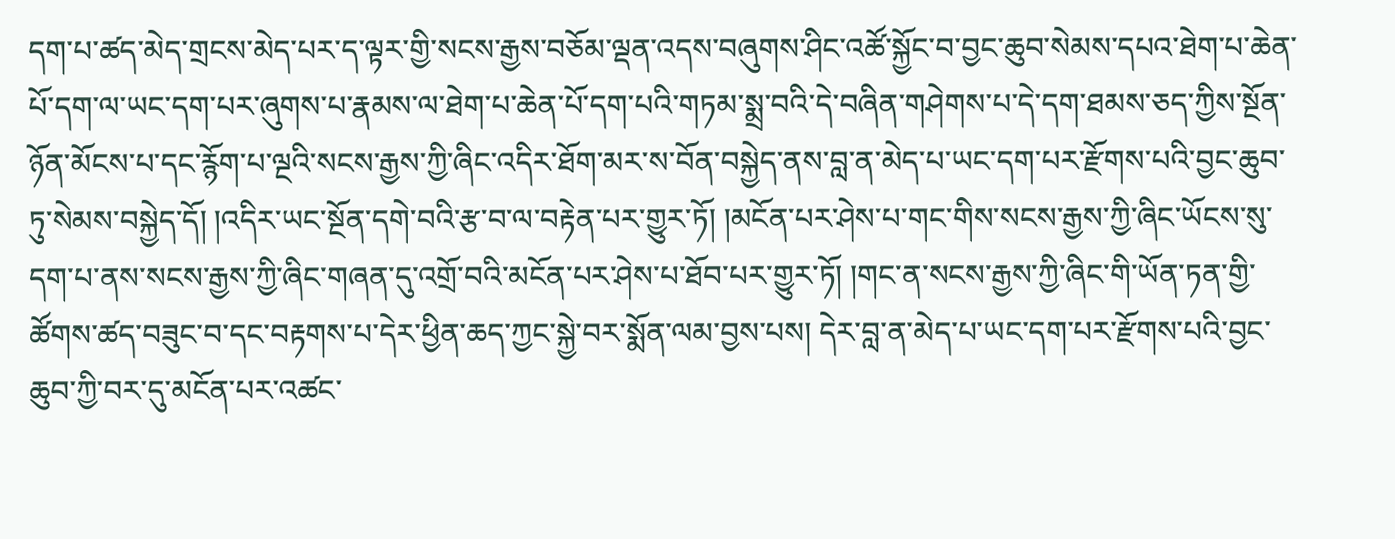དག་པ་ཚད་མེད་གྲངས་མེད་པར་ད་ལྟར་གྱི་སངས་རྒྱས་བཅོམ་ལྡན་འདས་བཞུགས་ཤིང་འཚོ་སྐྱོང་བ་བྱང་ཆུབ་སེམས་དཔའ་ཐེག་པ་ཆེན་པོ་དག་ལ་ཡང་དག་པར་ཞུགས་པ་རྣམས་ལ་ཐེག་པ་ཆེན་པོ་དག་པའི་གཏམ་སྨྲ་བའི་དེ་བཞིན་གཤེགས་པ་དེ་དག་ཐམས་ཅད་ཀྱིས་སྔོན་ཉོན་མོངས་པ་དང་རྙོག་པ་ལྔའི་སངས་རྒྱས་ཀྱི་ཞིང་འདིར་ཐོག་མར་ས་བོན་བསྐྱེད་ནས་བླ་ན་མེད་པ་ཡང་དག་པར་རྫོགས་པའི་བྱང་ཆུབ་ཏུ་སེམས་བསྐྱེད་དོ། །འདིར་ཡང་སྔོན་དགེ་བའི་རྩ་བ་ལ་བརྟེན་པར་གྱུར་ཏོ། །མངོན་པར་ཤེས་པ་གང་གིས་སངས་རྒྱས་ཀྱི་ཞིང་ཡོངས་སུ་དག་པ་ནས་སངས་རྒྱས་ཀྱི་ཞིང་གཞན་དུ་འགྲོ་བའི་མངོན་པར་ཤེས་པ་ཐོབ་པར་གྱུར་ཏོ། །གང་ན་སངས་རྒྱས་ཀྱི་ཞིང་གི་ཡོན་ཏན་གྱི་ཚོགས་ཚད་བཟུང་བ་དང་བརྟགས་པ་དེར་ཕྱིན་ཆད་ཀྱང་སྐྱེ་བར་སྨོན་ལམ་བྱས་པས། དེར་བླ་ན་མེད་པ་ཡང་དག་པར་རྫོགས་པའི་བྱང་ཆུབ་ཀྱི་བར་དུ་མངོན་པར་འཚང་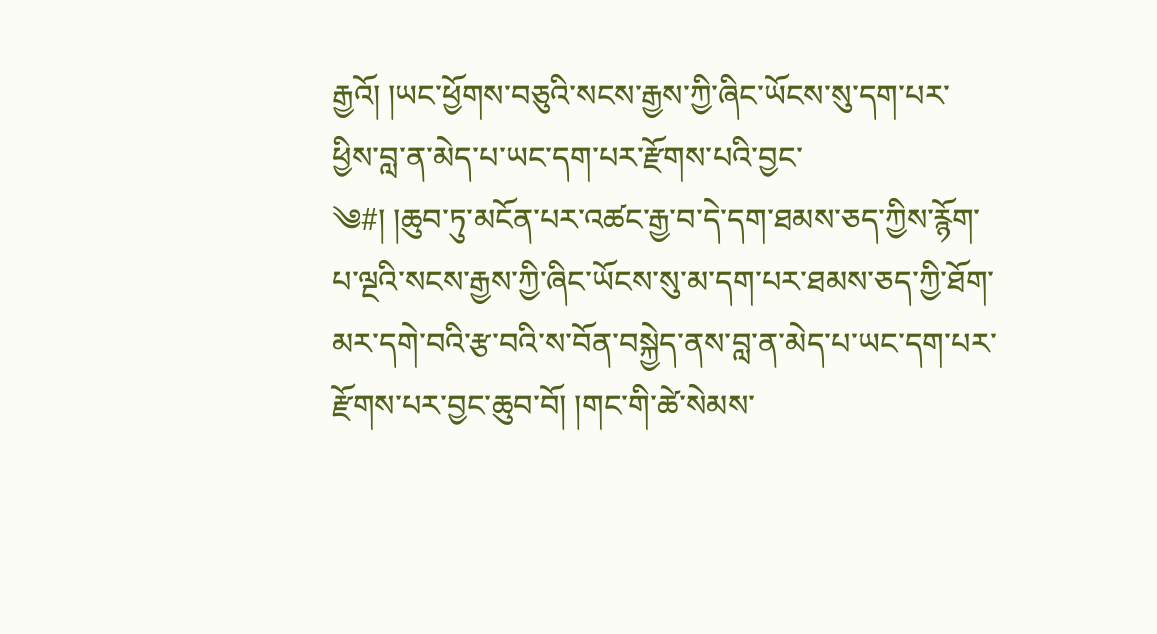རྒྱའོ། །ཡང་ཕྱོགས་བཅུའི་སངས་རྒྱས་ཀྱི་ཞིང་ཡོངས་སུ་དག་པར་ཕྱིས་བླ་ན་མེད་པ་ཡང་དག་པར་རྫོགས་པའི་བྱང་
༄#། །ཆུབ་ཏུ་མངོན་པར་འཚང་རྒྱ་བ་དེ་དག་ཐམས་ཅད་ཀྱིས་རྙོག་པ་ལྔའི་སངས་རྒྱས་ཀྱི་ཞིང་ཡོངས་སུ་མ་དག་པར་ཐམས་ཅད་ཀྱི་ཐོག་མར་དགེ་བའི་རྩ་བའི་ས་བོན་བསྐྱེད་ནས་བླ་ན་མེད་པ་ཡང་དག་པར་རྫོགས་པར་བྱང་ཆུབ་བོ། །གང་གི་ཚེ་སེམས་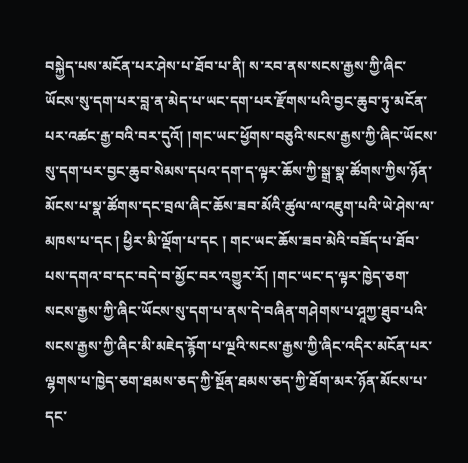བསྐྱེད་པས་མངོན་པར་ཤེས་པ་ཐོབ་པ་ནི། ས་རབ་ནས་སངས་རྒྱས་ཀྱི་ཞིང་ཡོངས་སུ་དག་པར་བླ་ན་མེད་པ་ཡང་དག་པར་རྫོགས་པའི་བྱང་ཆུབ་ཏུ་མངོན་པར་འཚང་རྒྱ་བའི་བར་དུའོ། །གང་ཡང་ཕྱོགས་བཅུའི་སངས་རྒྱས་ཀྱི་ཞིང་ཡོངས་སུ་དག་པར་བྱང་ཆུབ་སེམས་དཔའ་དག་ད་ལྟར་ཆོས་ཀྱི་སྒྲ་སྣ་ཚོགས་ཀྱིས་ཉོན་མོངས་པ་སྣ་ཚོགས་དང་བྲལ་ཞིང་ཆོས་ཟབ་མོའི་ཚུལ་ལ་འཇུག་པའི་ཡེ་ཤེས་ལ་མཁས་པ་དང ། ཕྱིར་མི་ལྡོག་པ་དང ། གང་ཡང་ཆོས་ཟབ་མེའི་བཟོད་པ་ཐོབ་པས་དགའ་བ་དང་བདེ་བ་མྱོང་བར་འགྱུར་རོ། །གང་ཡང་ད་ལྟར་ཁྱེད་ཅག་སངས་རྒྱས་ཀྱི་ཞིང་ཡོངས་སུ་དག་པ་ནས་དེ་བཞིན་གཤེགས་པ་ཤཱཀྱ་ཐུབ་པའི་སངས་རྒྱས་ཀྱི་ཞིང་མི་མཇེད་རྙོག་པ་ལྔའི་སངས་རྒྱས་ཀྱི་ཞིང་འདིར་མངོན་པར་ལྷགས་པ་ཁྱེད་ཅག་ཐམས་ཅད་ཀྱི་སྔོན་ཐམས་ཅད་ཀྱི་ཐོག་མར་ཉོན་མོངས་པ་དང་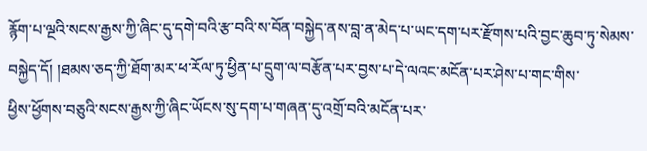རྙོག་པ་ལྔའི་སངས་རྒྱས་ཀྱི་ཞིང་དུ་དགེ་བའི་རྩ་བའི་ས་བོན་བསྐྱེད་ནས་བླ་ན་མེད་པ་ཡང་དག་པར་རྫོགས་པའི་བྱང་ཆུབ་ཏུ་སེམས་བསྐྱེད་དོ། །ཐམས་ཅད་ཀྱི་ཐོག་མར་ཕ་རོལ་ཏུ་ཕྱིན་པ་དྲུག་ལ་བརྩོན་པར་བྱས་པ་དེ་ལའང་མངོན་པར་ཤེས་པ་གང་གིས་
ཕྱིས་ཕྱོགས་བཅུའི་སངས་རྒྱས་ཀྱི་ཞིང་ཡོངས་སུ་དག་པ་གཞན་དུ་འགྲོ་བའི་མངོན་པར་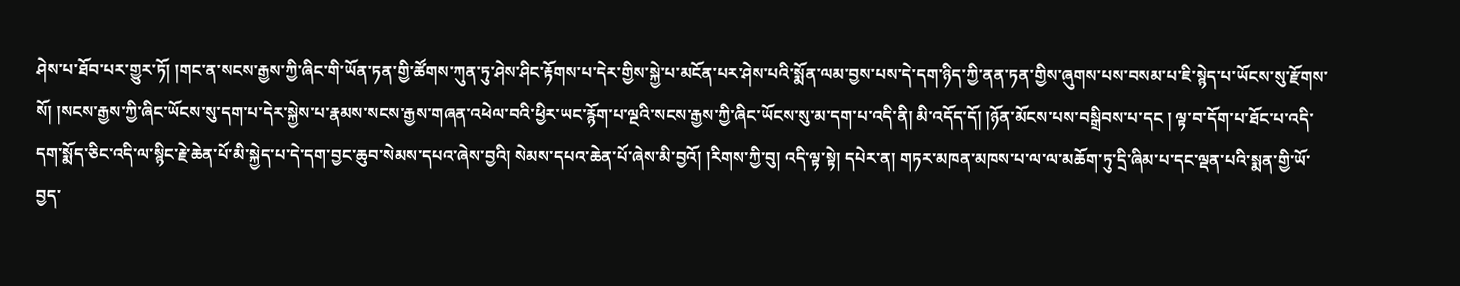ཤེས་པ་ཐོབ་པར་གྱུར་ཏོ། །གང་ན་སངས་རྒྱས་ཀྱི་ཞིང་གི་ཡོན་ཏན་གྱི་ཚོགས་ཀུན་ཏུ་ཤེས་ཤིང་རྟོགས་པ་དེར་གྱིས་སྐྱེ་པ་མངོན་པར་ཤེས་པའི་སྨོན་ལམ་བྱས་པས་དེ་དག་ཉིད་ཀྱི་ནན་ཏན་གྱིས་ཞུགས་པས་བསམ་པ་ཇི་སྙེད་པ་ཡོངས་སུ་རྫོགས་སོ། །སངས་རྒྱས་ཀྱི་ཞིང་ཡོངས་སུ་དག་པ་དེར་སྐྱེས་པ་རྣམས་སངས་རྒྱས་གཞན་འཕེལ་བའི་ཕྱིར་ཡང་རྙོག་པ་ལྔའི་སངས་རྒྱས་ཀྱི་ཞིང་ཡོངས་སུ་མ་དག་པ་འདི་ནི། མི་འདོད་དོ། །ཉོན་མོངས་པས་བསྒྲིབས་པ་དང ། ལྟ་བ་དོག་པ་ཐོང་པ་འདི་དག་སྨོད་ཅིང་འདི་ལ་སྙིང་རྗེ་ཆེན་པོ་མི་སྐྱེད་པ་དེ་དག་བྱང་ཆུབ་སེམས་དཔའ་ཞེས་བྱའི། སེམས་དཔའ་ཆེན་པོ་ཞེས་མི་བྱའོ། །རིགས་ཀྱི་བུ། འདི་ལྟ་སྟེ། དཔེར་ན། གཏར་མཁན་མཁས་པ་ལ་ལ་མཆོག་ཏུ་དྲི་ཞིམ་པ་དང་ལྡན་པའི་སྨན་གྱི་ཡོ་བྱད་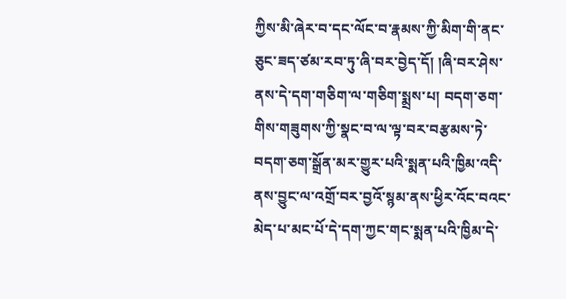ཀྱིས་མི་ཞེར་བ་དང་ལོང་བ་རྣམས་ཀྱི་མིག་གི་ནང་ཅུང་ཟད་ཙམ་རབ་ཏུ་ཞི་བར་བྱེད་དོ། །ཞི་བར་ཤེས་ནས་དེ་དག་གཅིག་ལ་གཅིག་སྨྲས་པ། བདག་ཅག་གིས་གཟུགས་ཀྱི་སྣང་བ་ལ་ལྟ་བར་བརྩམས་ཏེ་བདག་ཅག་སྒྲོན་མར་གྱུར་པའི་སྨན་པའི་ཁྱིམ་འདི་ནས་བྱུང་ལ་འགྲོ་བར་བྱའོ་སྙམ་ནས་ཕྱིར་འོང་བའང་མེད་པ་མང་པོ་དེ་དག་ཀྱང་གང་སྨན་པའི་ཁྱིམ་དེ་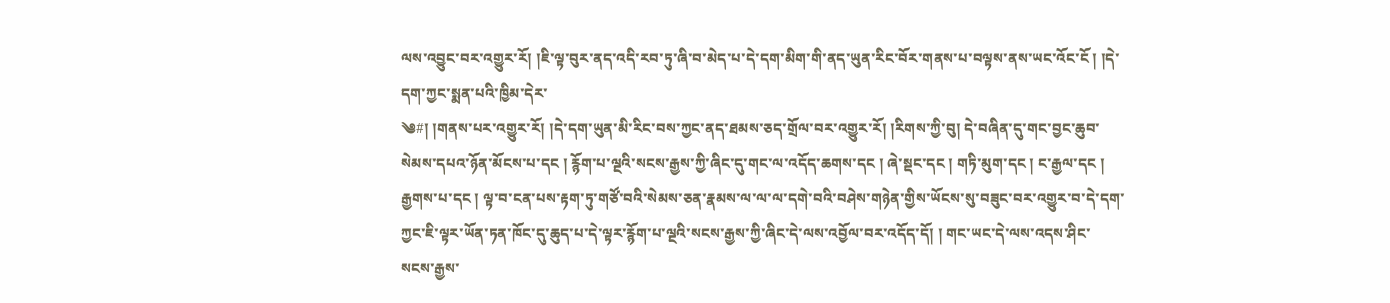ལས་འབྱུང་བར་འགྱུར་རོ། །ཇི་ལྟ་བུར་ནད་འདི་རབ་ཏུ་ཞི་བ་མེད་པ་དེ་དག་མིག་གི་ནད་ཡུན་རིང་བོར་གནས་པ་བལྟས་ནས་ཡང་འོང་ངོ ། །དེ་དག་ཀྱང་སྨན་པའི་ཁྱིམ་དེར་
༄#། །གནས་པར་འགྱུར་རོ། །དེ་དག་ཡུན་མི་རིང་བས་ཀྱང་ནད་ཐམས་ཅད་གྲོལ་བར་འགྱུར་རོ། །རིགས་ཀྱི་བུ། དེ་བཞིན་དུ་གང་བྱང་ཆུབ་སེམས་དཔའ་ཉོན་མོངས་པ་དང ། རྙོག་པ་ལྔའི་སངས་རྒྱས་ཀྱི་ཞིང་དུ་གང་ལ་འདོད་ཆགས་དང ། ཞེ་སྡང་དང ། གཏི་མུག་དང ། ང་རྒྱལ་དང ། རྒྱགས་པ་དང ། ལྟ་བ་ངན་པས་རྟག་ཏུ་གཙོ་བའི་སེམས་ཅན་རྣམས་ལ་ལ་ལ་དགེ་བའི་བཤེས་གཉེན་གྱིས་ཡོངས་སུ་བཟུང་བར་འགྱུར་བ་དེ་དག་ཀྱང་ཇི་ལྟར་ཡོན་ཏན་ཁོང་དུ་ཆུད་པ་དེ་ལྟར་རྙོག་པ་ལྔའི་སངས་རྒྱས་ཀྱི་ཞིང་དེ་ལས་འབྱོལ་བར་འདོད་དོ། ། གང་ཡང་དེ་ལས་འདས་ཤིང་སངས་རྒྱས་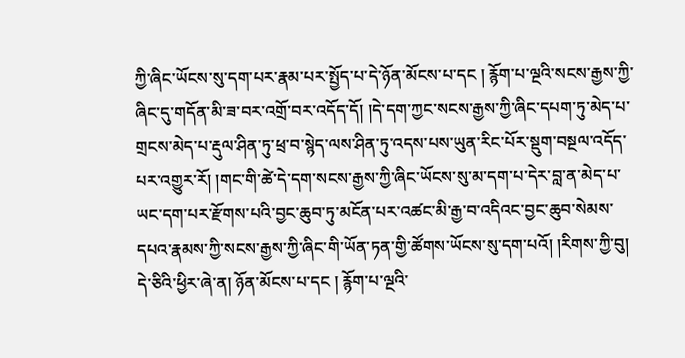ཀྱི་ཞིང་ཡོངས་སུ་དག་པར་རྣམ་པར་སྤྱོད་པ་དེ་ཉོན་མོངས་པ་དང ། རྙོག་པ་ལྔའི་སངས་རྒྱས་ཀྱི་ཞིང་དུ་གདོན་མི་ཟ་བར་འགྲོ་བར་འདོད་དོ། །དེ་དག་ཀྱང་སངས་རྒྱས་ཀྱི་ཞིང་དཔག་ཏུ་མེད་པ་གྲངས་མེད་པ་རྡུལ་ཤིན་ཏུ་ཕྲ་བ་སྙེད་ལས་ཤིན་ཏུ་འདས་པས་ཡུན་རིང་པོར་སྡུག་བསྔལ་འདོད་པར་འགྱུར་རོ། །གང་གི་ཚེ་དེ་དག་སངས་རྒྱས་ཀྱི་ཞིང་ཡོངས་སུ་མ་དག་པ་དེར་བླ་ན་མེད་པ་ཡང་དག་པར་རྫོགས་པའི་བྱང་ཆུབ་ཏུ་མངོན་པར་འཚང་མི་རྒྱ་བ་འདིའང་བྱང་ཆུབ་སེམས་དཔའ་རྣམས་ཀྱི་སངས་རྒྱས་ཀྱི་ཞིང་གི་ཡོན་ཏན་གྱི་ཚོགས་ཡོངས་སུ་དག་པའོ། །རིགས་ཀྱི་བུ། དེ་ཅིའི་ཕྱིར་ཞེ་ན། ཉོན་མོངས་པ་དང ། རྙོག་པ་ལྔའི་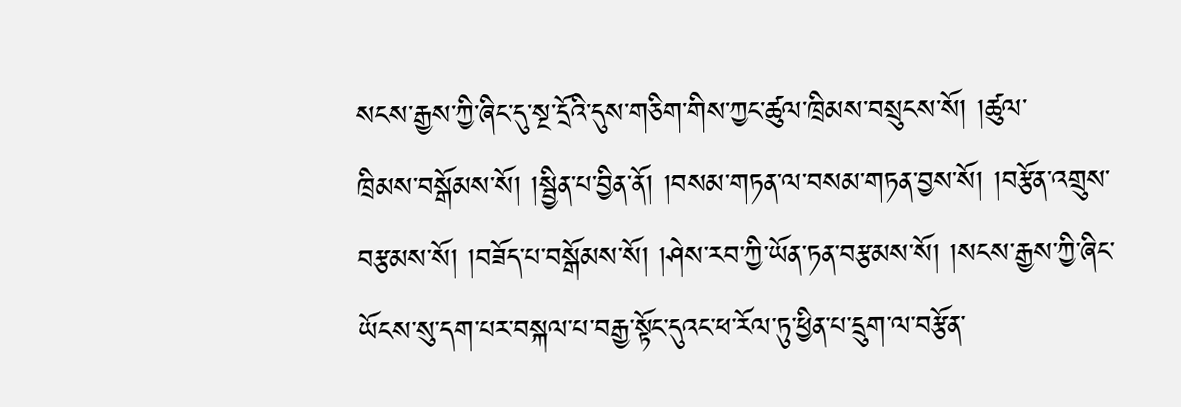སངས་རྒྱས་ཀྱི་ཞིང་དུ་སྔ་དྲོའི་དུས་གཅིག་གིས་ཀྱང་ཚུལ་ཁྲིམས་བསྲུངས་སོ། །ཚུལ་
ཁྲིམས་བསྒོམས་སོ། །སྦྱིན་པ་བྱིན་ནོ། །བསམ་གཏན་ལ་བསམ་གཏན་བྱས་སོ། །བརྩོན་འགྲུས་བརྩམས་སོ། །བཟོད་པ་བསྒོམས་སོ། །ཤེས་རབ་ཀྱི་ཡོན་ཏན་བརྩམས་སོ། །སངས་རྒྱས་ཀྱི་ཞིང་ཡོངས་སུ་དག་པར་བསྐལ་པ་བརྒྱ་སྟོང་དུའང་ཕ་རོལ་ཏུ་ཕྱིན་པ་དྲུག་ལ་བརྩོན་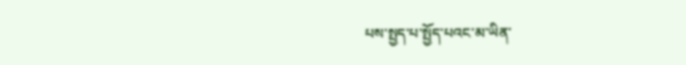པས་སྤྱད་པ་སྤྱོད་པའང་མ་ཡིན་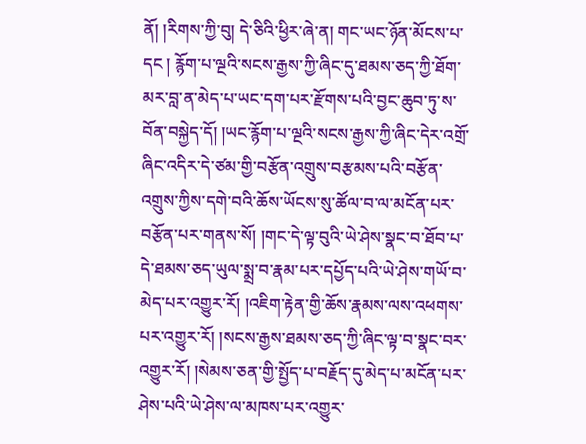ནོ། །རིགས་ཀྱི་བུ། དེ་ཅིའི་ཕྱིར་ཞེ་ན། གང་ཡང་ཉོན་མོངས་པ་དང ། རྙོག་པ་ལྔའི་སངས་རྒྱས་ཀྱི་ཞིང་དུ་ཐམས་ཅད་ཀྱི་ཐོག་མར་བླ་ན་མེད་པ་ཡང་དག་པར་རྫོགས་པའི་བྱང་ཆུབ་ཏུ་ས་བོན་བསྐྱེད་དོ། །ཡང་རྙོག་པ་ལྔའི་སངས་རྒྱས་ཀྱི་ཞིང་དེར་འགྲོ་ཞིང་འདིར་དེ་ཙམ་གྱི་བརྩོན་འགྲུས་བརྩམས་པའི་བརྩོན་འགྲུས་ཀྱིས་དགེ་བའི་ཆོས་ཡོངས་སུ་ཚོལ་བ་ལ་མངོན་པར་བརྩོན་པར་གནས་སོ། །གང་དེ་ལྟ་བུའི་ཡེ་ཤེས་སྣང་བ་ཐོབ་པ་དེ་ཐམས་ཅད་ཡུལ་སྨྲ་བ་རྣམ་པར་དཔྱོད་པའི་ཡེ་ཤེས་གཡོ་བ་མེད་པར་འགྱུར་རོ། །འཇིག་རྟེན་གྱི་ཆོས་རྣམས་ལས་འཕགས་པར་འགྱུར་རོ། །སངས་རྒྱས་ཐམས་ཅད་ཀྱི་ཞིང་ལྟ་བ་སྣང་བར་འགྱུར་རོ། །སེམས་ཅན་གྱི་སྤྱོད་པ་བརྗོད་དུ་མེད་པ་མངོན་པར་ཤེས་པའི་ཡེ་ཤེས་ལ་མཁས་པར་འགྱུར་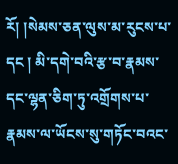རོ། །སེམས་ཅན་ལུས་མ་རུངས་པ་དང ། མི་དགེ་བའི་རྩ་བ་རྣམས་དང་ལྷན་ཅིག་ཏུ་འགྲོགས་པ་རྣམས་ལ་ཡོངས་སུ་གཏོང་བའང་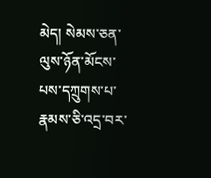མེད། སེམས་ཅན་ལུས་ཉོན་མོངས་པས་དཀྲུགས་པ་རྣམས་ཅི་འདྲ་བར་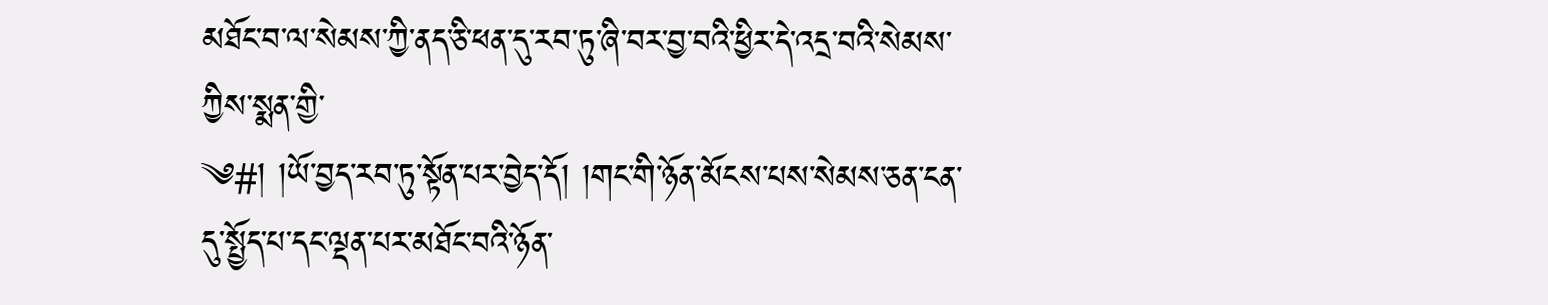མཐོང་བ་ལ་སེམས་ཀྱི་ནད་ཅི་ཕན་དུ་རབ་ཏུ་ཞི་བར་བྱ་བའི་ཕྱིར་དེ་འདྲ་བའི་སེམས་ཀྱིས་སྨན་གྱི་
༄#། །ཡོ་བྱད་རབ་ཏུ་སྟོན་པར་བྱེད་དོ། །གང་གི་ཉོན་མོངས་པས་སེམས་ཅན་ངན་དུ་སྤྱོད་པ་དང་ལྡན་པར་མཐོང་བའི་ཉོན་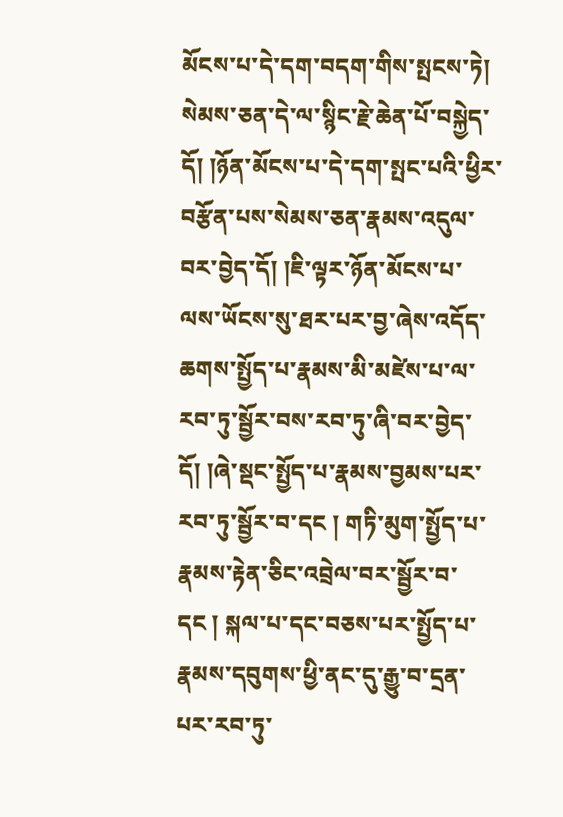མོངས་པ་དེ་དག་བདག་གིས་སྤངས་ཏེ། སེམས་ཅན་དེ་ལ་སྙིང་རྗེ་ཆེན་པོ་བསྐྱེད་དོ། །ཉོན་མོངས་པ་དེ་དག་སྤང་པའི་ཕྱིར་བརྩོན་པས་སེམས་ཅན་རྣམས་འདུལ་བར་བྱེད་དོ། །ཇི་ལྟར་ཉོན་མོངས་པ་ལས་ཡོངས་སུ་ཐར་པར་བྱ་ཞེས་འདོད་ཆགས་སྤྱོད་པ་རྣམས་མི་མཛེས་པ་ལ་རབ་ཏུ་སྦྱོར་བས་རབ་ཏུ་ཞི་བར་བྱེད་དོ། །ཞེ་སྡང་སྤྱོད་པ་རྣམས་བྱམས་པར་རབ་ཏུ་སྦྱོར་བ་དང ། གཏི་མུག་སྤྱོད་པ་རྣམས་རྟེན་ཅིང་འབྲེལ་བར་སྦྱོར་བ་དང ། སྐལ་པ་དང་བཅས་པར་སྤྱོད་པ་རྣམས་དབུགས་ཕྱི་ནང་དུ་རྒྱུ་བ་དྲན་པར་རབ་ཏུ་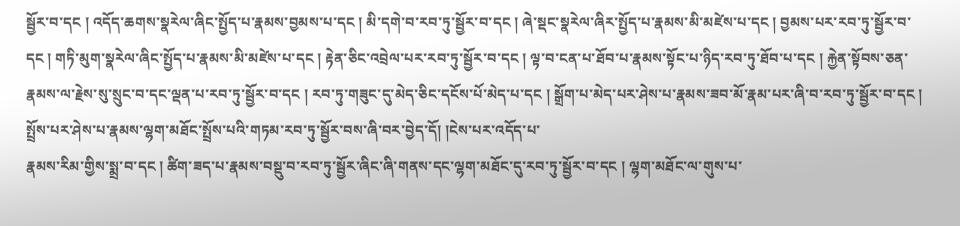སྦྱོར་བ་དང ། འདོད་ཆགས་སྣརེལ་ཞིང་སྤྱོད་པ་རྣམས་བྱམས་པ་དང ། མི་དགེ་བ་རབ་ཏུ་སྦྱོར་བ་དང ། ཞེ་སྡང་སྣརེལ་ཞིར་སྤྱོད་པ་རྣམས་མི་མཛེས་པ་དང ། བྱམས་པར་རབ་ཏུ་སྦྱོར་བ་དང ། གཏི་མུག་སྣརེལ་ཞིང་སྤྱོད་པ་རྣམས་མི་མཛེས་པ་དང ། རྟེན་ཅིང་འབྲེལ་པར་རབ་ཏུ་སྦྱོར་བ་དང ། ལྟ་བ་ངན་པ་ཐོབ་པ་རྣམས་སྟོང་པ་ཉིད་རབ་ཏུ་ཐོབ་པ་དང ། རྐྱེན་སྟོབས་ཅན་རྣམས་ལ་རྗེས་སུ་སྲུང་བ་དང་ལྡན་པ་རབ་ཏུ་སྦྱོར་བ་དང ། རབ་ཏུ་གཟུང་དུ་མེད་ཅིང་དངོས་པོ་མེད་པ་དང ། སྒྲོག་པ་མེད་པར་ཤེས་པ་རྣམས་ཟབ་མོ་རྣམ་པར་ཞི་བ་རབ་ཏུ་སྦྱོར་བ་དང ། སྤྲོས་པར་ཤེས་པ་རྣམས་ལྷག་མཐོང་སྤྲོས་པའི་གཏམ་རབ་ཏུ་སྦྱོར་བས་ཞི་བར་བྱེད་དོ། །ངེས་པར་འདོད་པ་
རྣམས་རིམ་གྱིས་སྨྲ་བ་དང ། ཚིག་ཟད་པ་རྣམས་བསྡུ་བ་རབ་ཏུ་སྦྱོར་ཞིང་ཞི་གནས་དང་ལྷག་མཐོང་དུ་རབ་ཏུ་སྦྱོར་བ་དང ། ལྷག་མཐོང་ལ་གུས་པ་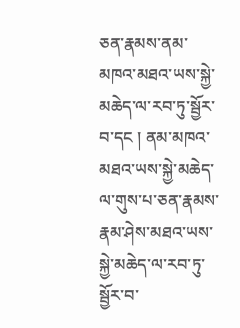ཅན་རྣམས་ནམ་མཁའ་མཐའ་ཡས་སྐྱེ་མཆེད་ལ་རབ་ཏུ་སྦྱོར་བ་དང ། ནམ་མཁའ་མཐའ་ཡས་སྐྱེ་མཆེད་ལ་གུས་པ་ཅན་རྣམས་རྣམ་ཤེས་མཐའ་ཡས་སྐྱེ་མཆེད་ལ་རབ་ཏུ་སྦྱོར་བ་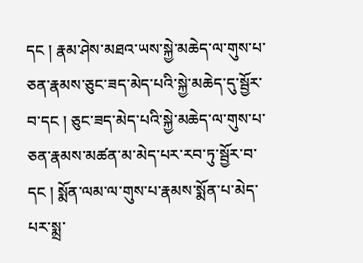དང ། རྣམ་ཤེས་མཐའ་ཡས་སྐྱེ་མཆེད་ལ་གུས་པ་ཅན་རྣམས་ཅུང་ཟད་མེད་པའི་སྐྱེ་མཆེད་དུ་སྦྱོར་བ་དང ། ཅུང་ཟད་མེད་པའི་སྐྱེ་མཆེད་ལ་གུས་པ་ཅན་རྣམས་མཚན་མ་མེད་པར་རབ་ཏུ་སྦྱོར་བ་དང ། སྨོན་ལམ་ལ་གུས་པ་རྣམས་སྨོན་པ་མེད་པར་སྨྲ་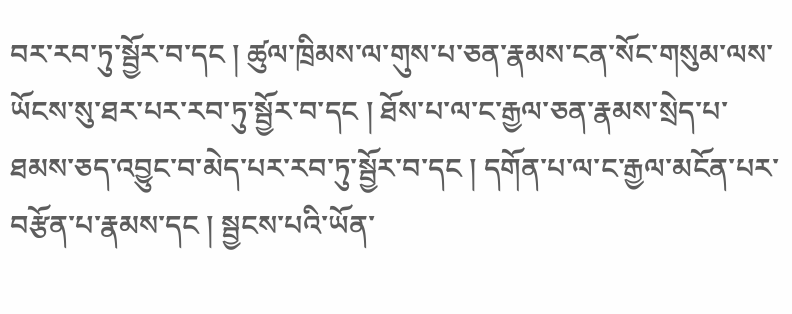བར་རབ་ཏུ་སྦྱོར་བ་དང ། ཚུལ་ཁྲིམས་ལ་གུས་པ་ཅན་རྣམས་ངན་སོང་གསུམ་ལས་ཡོངས་སུ་ཐར་པར་རབ་ཏུ་སྦྱོར་བ་དང ། ཐོས་པ་ལ་ང་རྒྱལ་ཅན་རྣམས་སྲེད་པ་ཐམས་ཅད་འབྱུང་བ་མེད་པར་རབ་ཏུ་སྦྱོར་བ་དང ། དགོན་པ་ལ་ང་རྒྱལ་མངོན་པར་བརྩོན་པ་རྣམས་དང ། སྦྱངས་པའི་ཡོན་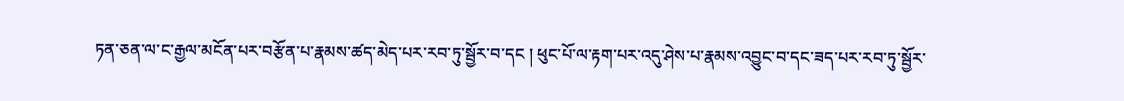ཏན་ཅན་ལ་ང་རྒྱལ་མངོན་པར་བརྩོན་པ་རྣམས་ཚད་མེད་པར་རབ་ཏུ་སྦྱོར་བ་དང ། ཕུང་པོ་ལ་རྟག་པར་འདུ་ཤེས་པ་རྣམས་འབྱུང་བ་དང་ཟད་པར་རབ་ཏུ་སྦྱོར་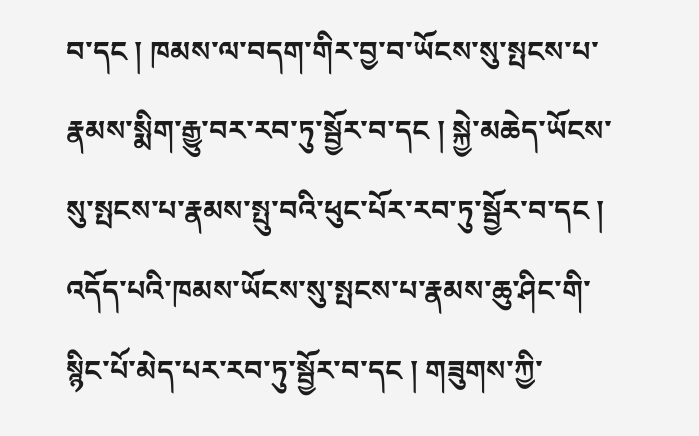བ་དང ། ཁམས་ལ་བདག་གིར་བྱ་བ་ཡོངས་སུ་སྤངས་པ་རྣམས་སྨིག་རྒྱུ་བར་རབ་ཏུ་སྦྱོར་བ་དང ། སྐྱེ་མཆེད་ཡོངས་སུ་སྤངས་པ་རྣམས་སྤུ་བའི་ཕུང་པོར་རབ་ཏུ་སྦྱོར་བ་དང ། འདོད་པའི་ཁམས་ཡོངས་སུ་སྤངས་པ་རྣམས་ཆུ་ཤིང་གི་སྙིང་པོ་མེད་པར་རབ་ཏུ་སྦྱོར་བ་དང ། གཟུགས་ཀྱི་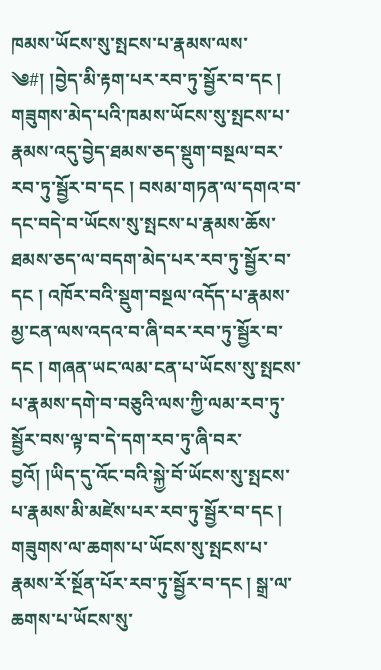ཁམས་ཡོངས་སུ་སྤངས་པ་རྣམས་ལས་
༄#། །བྱེད་མི་རྟག་པར་རབ་ཏུ་སྦྱོར་བ་དང ། གཟུགས་མེད་པའི་ཁམས་ཡོངས་སུ་སྤངས་པ་རྣམས་འདུ་བྱེད་ཐམས་ཅད་སྡུག་བསྔལ་བར་རབ་ཏུ་སྦྱོར་བ་དང ། བསམ་གཏན་ལ་དགའ་བ་དང་བདེ་བ་ཡོངས་སུ་སྤངས་པ་རྣམས་ཆོས་ཐམས་ཅད་ལ་བདག་མེད་པར་རབ་ཏུ་སྦྱོར་བ་དང ། འཁོར་བའི་སྡུག་བསྔལ་འདོད་པ་རྣམས་མྱ་ངན་ལས་འདའ་བ་ཞི་བར་རབ་ཏུ་སྦྱོར་བ་དང ། གཞན་ཡང་ལམ་ངན་པ་ཡོངས་སུ་སྤངས་པ་རྣམས་དགེ་བ་བཅུའི་ལས་ཀྱི་ལམ་རབ་ཏུ་སྦྱོར་བས་ལྟ་བ་དེ་དག་རབ་ཏུ་ཞི་བར་བྱའོ། །ཡིད་དུ་འོང་བའི་སྐྱེ་བོ་ཡོངས་སུ་སྤངས་པ་རྣམས་མི་མཛེས་པར་རབ་ཏུ་སྦྱོར་བ་དང ། གཟུགས་ལ་ཆགས་པ་ཡོངས་སུ་སྤངས་པ་རྣམས་རོ་སྔོན་པོར་རབ་ཏུ་སྦྱོར་བ་དང ། སྒྲ་ལ་ཆགས་པ་ཡོངས་སུ་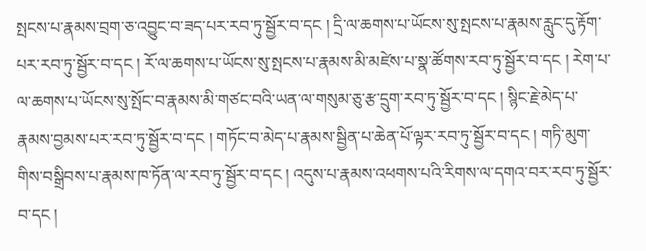སྤངས་པ་རྣམས་བྲག་ཅ་འབྱུང་བ་ཟད་པར་རབ་ཏུ་སྦྱོར་བ་དང ། དྲི་ལ་ཆགས་པ་ཡོངས་སུ་སྤངས་པ་རྣམས་རླུང་དུ་རྟོག་པར་རབ་ཏུ་སྦྱོར་བ་དང ། རོ་ལ་ཆགས་པ་ཡོངས་སུ་སྤངས་པ་རྣམས་མི་མཛེས་པ་སྣ་ཚོགས་རབ་ཏུ་སྦྱོར་བ་དང ། རེག་པ་ལ་ཆགས་པ་ཡོངས་སུ་སྤོང་བ་རྣམས་མི་གཙང་བའི་ཡན་ལ་གསུམ་ཅུ་རྩ་དྲུག་རབ་ཏུ་སྦྱོར་བ་དང ། སྙིང་རྗེ་མེད་པ་རྣམས་བྱམས་པར་རབ་ཏུ་སྦྱོར་བ་དང ། གཏོང་བ་མེད་པ་རྣམས་སྦྱིན་པ་ཆེན་པོ་ལྟར་རབ་ཏུ་སྦྱོར་བ་དང ། གཏི་མུག་གིས་བསྒྲིབས་པ་རྣམས་ཁ་ཏོན་ལ་རབ་ཏུ་སྦྱོར་བ་དང ། འདུས་པ་རྣམས་འཕགས་པའི་རིགས་ལ་དགའ་བར་རབ་ཏུ་སྦྱོར་བ་དང །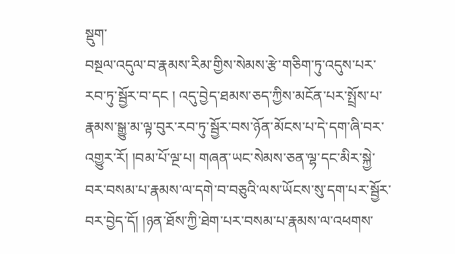སྡུག་
བསྔལ་འདུལ་བ་རྣམས་རིམ་གྱིས་སེམས་རྩེ་གཅིག་ཏུ་འདུས་པར་རབ་ཏུ་སྦྱོར་བ་དང ། འདུ་བྱེད་ཐམས་ཅད་ཀྱིས་མངོན་པར་སྤྲོས་པ་རྣམས་སྒྱུ་མ་ལྟ་བུར་རབ་ཏུ་སྦྱོར་བས་ཉོན་མོངས་པ་དེ་དག་ཞི་བར་འགྱུར་རོ། །བམ་པོ་ལྔ་པ། གཞན་ཡང་སེམས་ཅན་ལྷ་དང་མིར་སྐྱེ་བར་བསམ་པ་རྣམས་ལ་དགེ་བ་བཅུའི་ལས་ཡོངས་སུ་དག་པར་སྦྱོར་བར་བྱེད་དོ། །ཉན་ཐོས་ཀྱི་ཐེག་པར་བསམ་པ་རྣམས་ལ་འཕགས་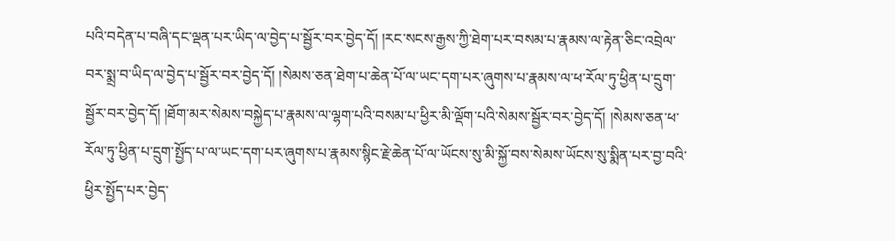པའི་བདེན་པ་བཞི་དང་ལྡན་པར་ཡིད་ལ་བྱེད་པ་སྦྱོར་བར་བྱེད་དོ། །རང་སངས་རྒྱས་ཀྱི་ཐེག་པར་བསམ་པ་རྣམས་ལ་རྟེན་ཅིང་འབྲེལ་བར་སྨྲ་བ་ཡིད་ལ་བྱེད་པ་སྦྱོར་བར་བྱེད་དོ། །སེམས་ཅན་ཐེག་པ་ཆེན་པོ་ལ་ཡང་དག་པར་ཞུགས་པ་རྣམས་ལ་ཕ་རོལ་ཏུ་ཕྱིན་པ་དྲུག་སྦྱོར་བར་བྱེད་དོ། །ཐོག་མར་སེམས་བསྐྱེད་པ་རྣམས་ལ་ལྷག་པའི་བསམ་པ་ཕྱིར་མི་ལྡོག་པའི་སེམས་སྦྱོར་བར་བྱེད་དོ། །སེམས་ཅན་ཕ་རོལ་ཏུ་ཕྱིན་པ་དྲུག་སྤྱོད་པ་ལ་ཡང་དག་པར་ཞུགས་པ་རྣམས་སྙིང་རྗེ་ཆེན་པོ་ལ་ཡོངས་སུ་མི་སྐྱོ་བས་སེམས་ཡོངས་སུ་སྨིན་པར་བྱ་བའི་ཕྱིར་སྤྱོད་པར་བྱེད་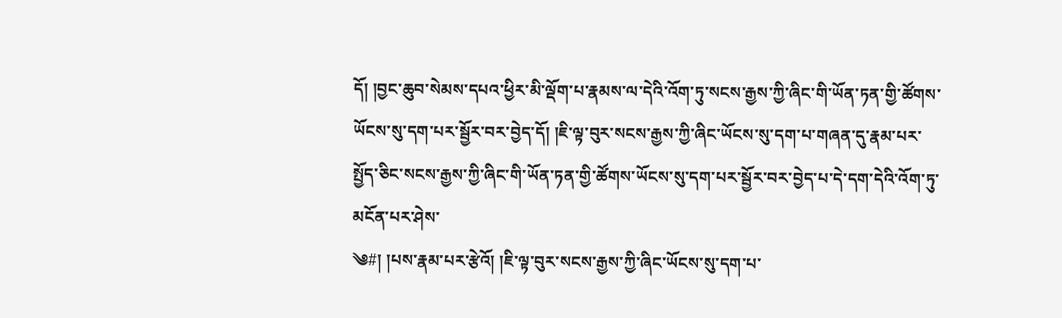དོ། །བྱང་ཆུབ་སེམས་དཔའ་ཕྱིར་མི་ལྡོག་པ་རྣམས་ལ་དེའི་འོག་ཏུ་སངས་རྒྱས་ཀྱི་ཞིང་གི་ཡོན་ཏན་གྱི་ཚོགས་ཡོངས་སུ་དག་པར་སྦྱོར་བར་བྱེད་དོ། །ཇི་ལྟ་བུར་སངས་རྒྱས་ཀྱི་ཞིང་ཡོངས་སུ་དག་པ་གཞན་དུ་རྣམ་པར་སྤྱོད་ཅིང་སངས་རྒྱས་ཀྱི་ཞིང་གི་ཡོན་ཏན་གྱི་ཚོགས་ཡོངས་སུ་དག་པར་སྦྱོར་བར་བྱེད་པ་དེ་དག་དེའི་འོག་ཏུ་མངོན་པར་ཤེས་
༄#། །པས་རྣམ་པར་རྩེའོ། །ཇི་ལྟ་བུར་སངས་རྒྱས་ཀྱི་ཞིང་ཡོངས་སུ་དག་པ་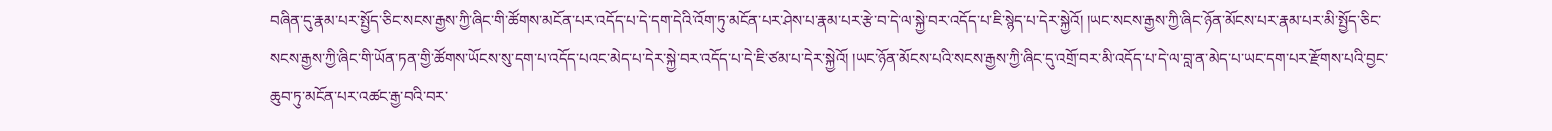བཞིན་དུ་རྣམ་པར་སྤྱོད་ཅིང་སངས་རྒྱས་ཀྱི་ཞིང་གི་ཚོགས་མངོན་པར་འདོད་པ་དེ་དག་དེའི་འོག་ཏུ་མངོན་པར་ཤེས་པ་རྣམ་པར་རྩེ་བ་དེ་ལ་སྐྱེ་བར་འདོད་པ་ཇི་སྙེད་པ་དེར་སྐྱེའོ། །ཡང་སངས་རྒྱས་ཀྱི་ཞིང་ཉོན་མོངས་པར་རྣམ་པར་མི་སྤྱོད་ཅིང་སངས་རྒྱས་ཀྱི་ཞིང་གི་ཡོན་ཏན་གྱི་ཚོགས་ཡོངས་སུ་དག་པ་འདོད་པའང་མེད་པ་དེར་སྐྱེ་བར་འདོད་པ་དེ་ཇི་ཙམ་པ་དེར་སྐྱེའོ། །ཡང་ཉོན་མོངས་པའི་སངས་རྒྱས་ཀྱི་ཞིང་དུ་འགྲོ་བར་མི་འདོད་པ་དེ་ལ་བླ་ན་མེད་པ་ཡང་དག་པར་རྫོགས་པའི་བྱང་ཆུབ་ཏུ་མངོན་པར་འཚང་རྒྱ་བའི་བར་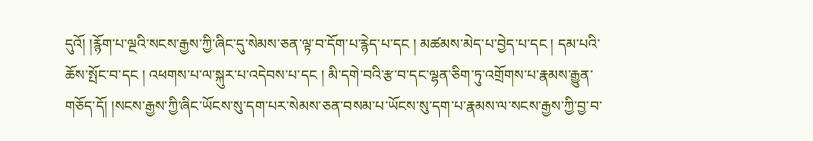དུའོ། །རྙོག་པ་ལྔའི་སངས་རྒྱས་ཀྱི་ཞིང་དུ་སེམས་ཅན་ལྟ་བ་དོག་པ་རྙེད་པ་དང ། མཚམས་མེད་པ་བྱེད་པ་དང ། དམ་པའི་ཆོས་སྤོང་བ་དང ། འཕགས་པ་ལ་སྐུར་པ་འདེབས་པ་དང ། མི་དགེ་བའི་རྩ་བ་དང་ལྷན་ཅིག་ཏུ་འགྲོགས་པ་རྣམས་རྒྱུན་གཅོད་དོ། །སངས་རྒྱས་ཀྱི་ཞིང་ཡོངས་སུ་དག་པར་སེམས་ཅན་བསམ་པ་ཡོངས་སུ་དག་པ་རྣམས་ལ་སངས་རྒྱས་ཀྱི་བྱ་བ་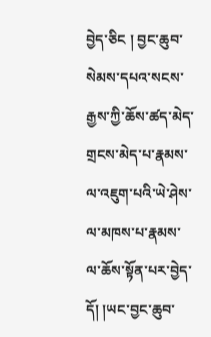བྱེད་ཅིང ། བྱང་ཆུབ་སེམས་དཔའ་སངས་རྒྱས་ཀྱི་ཆོས་ཚད་མེད་གྲངས་མེད་པ་རྣམས་ལ་འཇུག་པའི་ཡེ་ཤེས་ལ་མཁས་པ་རྣམས་ལ་ཆོས་སྟོན་པར་བྱེད་དོ། །ཡང་བྱང་ཆུབ་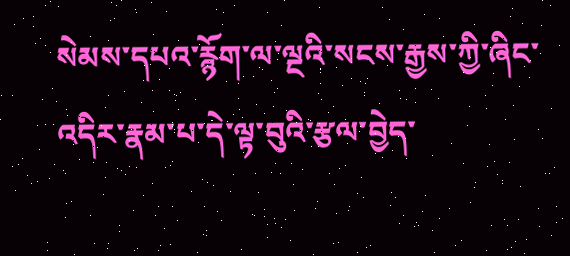སེམས་དཔའ་རྙོག་ལ་ལྔའི་སངས་རྒྱས་ཀྱི་ཞིང་འདིར་རྣམ་པ་དེ་ལྟ་བུའི་རྩལ་བྱེད་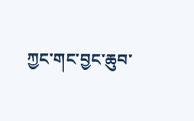ཀྱང་གང་བྱང་ཆུབ་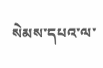སེམས་དཔའ་ལ་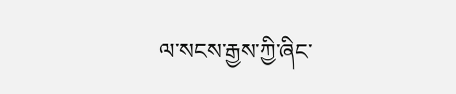ལ་སངས་རྒྱས་ཀྱི་ཞིང་